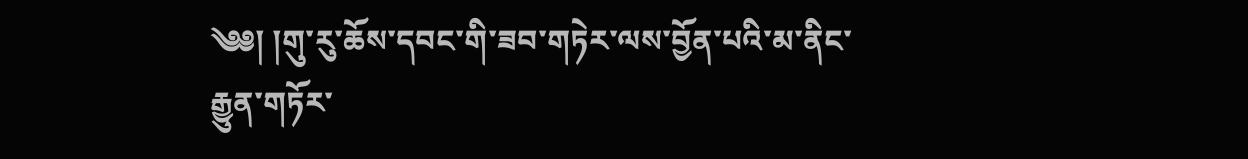༄༅། །གུ་རུ་ཆོས་དབང་གི་ཟབ་གཏེར་ལས་བྱོན་པའི་མ་ནིང་རྒྱུན་གཏོར་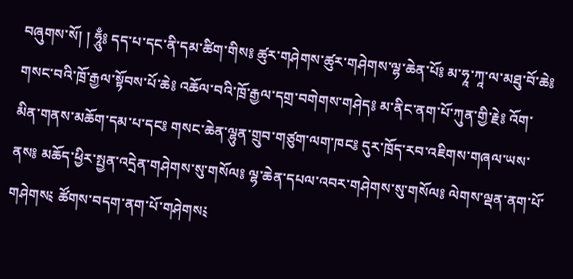བཞུགས་སོ། ། ཧཱུྃ༔ དད་པ་དང་ནི་དམ་ཚིག་གིས༔ ཚུར་གཤེགས་ཚུར་གཤེགས་ལྷ་ཆེན་པོ༔ མ་ཧཱ་ཀཱ་ལ་མཐུ་བོ་ཆེ༔ གསང་བའི་ཁྲོ་རྒྱལ་སྟོབས་པོ་ཆེ༔ འཆོལ་བའི་ཁྲོ་རྒྱལ་དགྲ་བགེགས་གཤེད༔ མ་ནིང་ནག་པོ་ཀུན་གྱི་རྗེ༔ འོག་མིན་གནས་མཆོག་དམ་པ་དང༔ གསང་ཆེན་ལྷུན་གྲུབ་གཙུག་ལག་ཁང༔ དུར་ཁྲོད་རབ་འཇིགས་གཞལ་ཡས་ནས༔ མཆོད་ཕྱིར་སྤྱན་འདྲེན་གཤེགས་སུ་གསོལ༔ ལྷ་ཆེན་དཔལ་འབར་གཤེགས་སུ་གསོལ༔ ལེགས་ལྡན་ནག་པོ་གཤེགས༴ ཚོགས་བདག་ནག་པོ་གཤེགས༴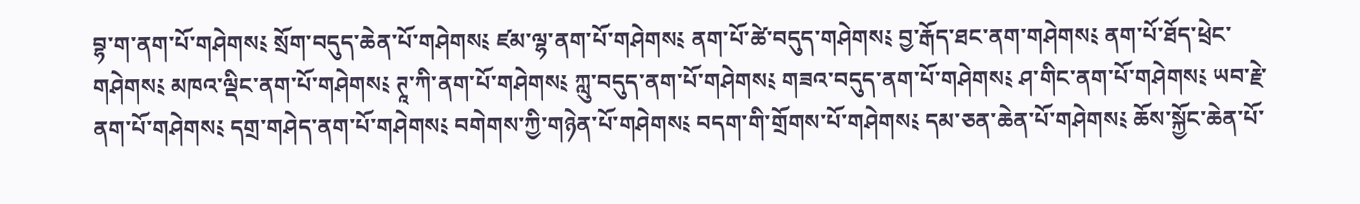བྷ་ག་ནག་པོ་གཤེགས༴ སྲོག་བདུད་ཆེན་པོ་གཤེགས༴ ཛམ་ལྷ་ནག་པོ་གཤེགས༴ ནག་པོ་ཚེ་བདུད་གཤེགས༴ བྱ་རྒོད་ཐང་ནག་གཤེགས༴ ནག་པོ་ཐོད་ཕྲེང་གཤེགས༴ མཁའ་ལྡིང་ནག་པོ་གཤེགས༴ ཊཱ་ཀི་ནག་པོ་གཤེགས༴ ཀླུ་བདུད་ནག་པོ་གཤེགས༴ གཟའ་བདུད་ནག་པོ་གཤེགས༴ ཤ་གིང་ནག་པོ་གཤེགས༴ ཡབ་རྗེ་ནག་པོ་གཤེགས༴ དགྲ་གཤེད་ནག་པོ་གཤེགས༴ བགེགས་ཀྱི་གཉེན་པོ་གཤེགས༴ བདག་གི་གྲོགས་པོ་གཤེགས༴ དམ་ཅན་ཆེན་པོ་གཤེགས༴ ཆོས་སྐྱོང་ཆེན་པོ་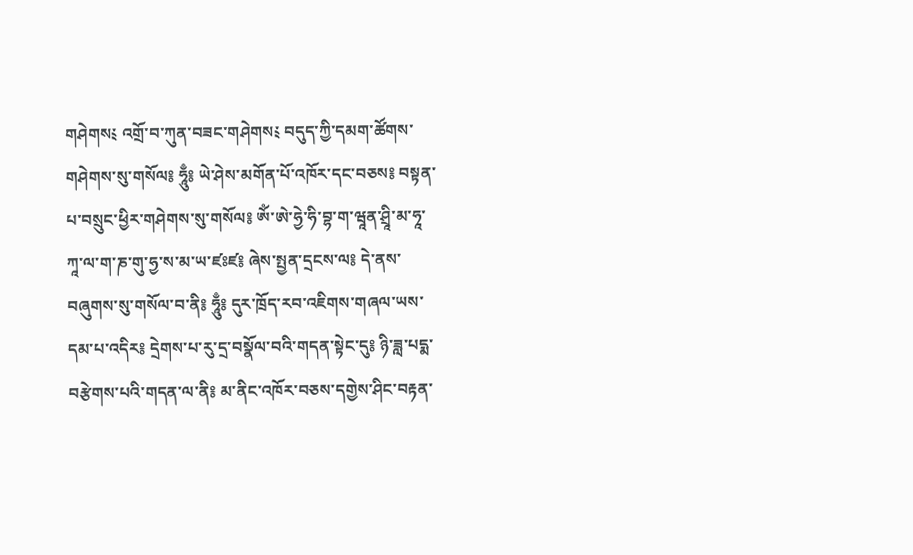གཤེགས༴ འགྲོ་བ་ཀུན་བཟང་གཤེགས༴ བདུད་ཀྱི་དམག་ཚོགས་གཤེགས་སུ་གསོལ༔ ཧཱུྃ༔ ཡེ་ཤེས་མགོན་པོ་འཁོར་དང་བཅས༔ བསྟན་པ་བསྲུང་ཕྱིར་གཤེགས་སུ་གསོལ༔ ཨོཾ་ཨེ་ཧྱེ་ཧི་བྷ་ག་ཝཱན་ཤྲཱི་མ་ཧཱ་ཀཱ་ལ་ག་ཎ་གུ་ཧྱ་ས་མ་ཡ་ཛཿཛ༔ ཞེས་སྤྱན་དྲངས་ལ༔ དེ་ནས་བཞུགས་སུ་གསོལ་བ་ནི༔ ཧཱུྃ༔ དུར་ཁྲོད་རབ་འཇིགས་གཞལ་ཡས་དམ་པ་འདིར༔ དྲེགས་པ་རུ་དྲ་བསྣོལ་བའི་གདན་སྟེང་དུ༔ ཉི་ཟླ་པདྨ་བརྩེགས་པའི་གདན་ལ་ནི༔ མ་ནིང་འཁོར་བཅས་དགྱེས་ཤིང་བརྟན་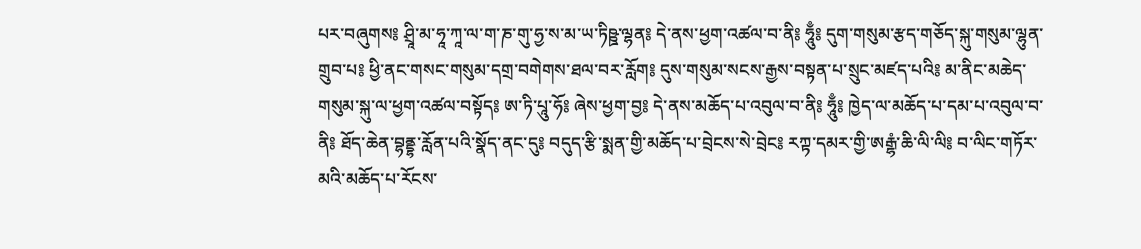པར་བཞུགས༔ ཤྲཱི་མ་ཧཱ་ཀཱ་ལ་ག་ཎ་གུ་ཧྱ་ས་མ་ཡ་ཏིཥྛ་ལྷན༔ དེ་ནས་ཕྱག་འཚལ་བ་ནི༔ ཧཱུྃ༔ དུག་གསུམ་རྩད་གཅོད་སྐུ་གསུམ་ལྷུན་གྲུབ་པ༔ ཕྱི་ནང་གསང་གསུམ་དགྲ་བགེགས་ཐལ་བར་རློག༔ དུས་གསུམ་སངས་རྒྱས་བསྟན་པ་སྲུང་མཛད་པའི༔ མ་ནིང་མཆེད་གསུམ་སྐུ་ལ་ཕྱག་འཚལ་བསྟོད༔ ཨ་ཏི་པཱུ་ཧོ༔ ཞེས་ཕྱག་བྱ༔ དེ་ནས་མཆོད་པ་འབུལ་བ་ནི༔ ཧཱུྃ༔ ཁྱེད་ལ་མཆོད་པ་དམ་པ་འབུལ་བ་ནི༔ ཐོད་ཆེན་བྷནྡྷ་རློན་པའི་སྣོད་ནང་དུ༔ བདུད་རྩི་སྨན་གྱི་མཆོད་པ་བྲེངས་སེ་བྲེང༔ རཀྟ་དམར་གྱི་ཨརྒྷཾ་ཆི་ལི་ལི༔ བ་ལིང་གཏོར་མའི་མཆོད་པ་རོངས་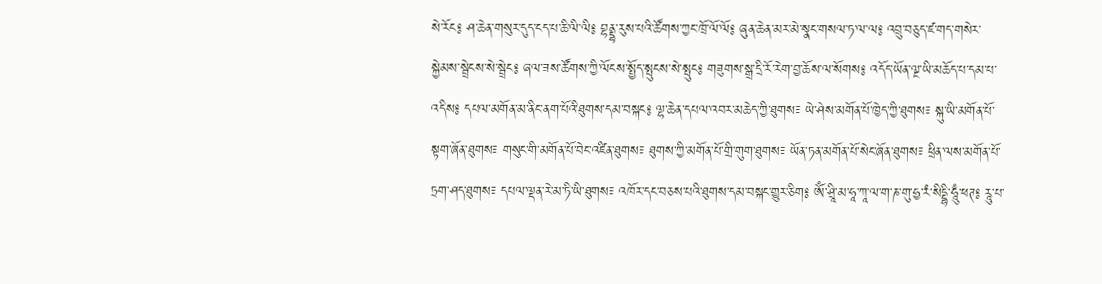སེ་རོང༔ ཤ་ཆེན་གསུར་དུད་ངད་པ་ཆི་ལི་ལི༔ བྷནྡྷ་རུས་པའི་ཚོགས་ཀྱང་ཁྲོ་ལོ་ལོ༔ ཞུན་ཆེན་མར་མེ་སྣང་གསལ་ཏ་ལ་ལ༔ འབྲུ་བཅུད་ཛ་གད་གསེར་སྐྱེམས་སྦྲེངས་སེ་སྦྲེང༔ ཞལ་ཟས་ཚོགས་ཀྱི་ལོངས་སྤྱོད་སྤུངས་སེ་སྤུང༔ གཟུགས་སྒྲ་དྲི་རོ་རེག་བྱ་ཆོས་ལ་སོགས༔ འདོད་ཡོན་ལྔ་ཡི་མཆོད་པ་དམ་པ་འདིས༔ དཔལ་མགོན་མ་ནིང་ནག་པོའི་ཐུགས་དམ་བསྐང༔ ལྷ་ཆེན་དཔལ་འབར་མཆེད་ཀྱི་ཐུགས༴ ཡེ་ཤེས་མགོན་པོ་ཁྱེད་ཀྱི་ཐུགས༴ སྐུ་ཡི་མགོན་པོ་སྟག་ཞོན་ཐུགས༴ གསུང་གི་མགོན་པོ་བེང་འཛིན་ཐུགས༴ ཐུགས་ཀྱི་མགོན་པོ་གྲི་གུག་ཐུགས༴ ཡོན་ཏན་མགོན་པོ་སེང་ཞོན་ཐུགས༴ ཕྲིན་ལས་མགོན་པོ་ཏྲག་ཤད་ཐུགས༴ དཔལ་ལྡན་རེ་མ་ཏི་ཡི་ཐུགས༴ འཁོར་དང་བཅས་པའི་ཐུགས་དམ་བསྐང་གྱུར་ཅིག༔ ཨོཾ་ཤྲཱི་མ་ཧཱ་ཀཱ་ལ་ག་ཎ་གུ་ཧྱ་རཾ་སིདྡྷི་ཧཱུྃ་ཕཊ༔ རཱུ་པ་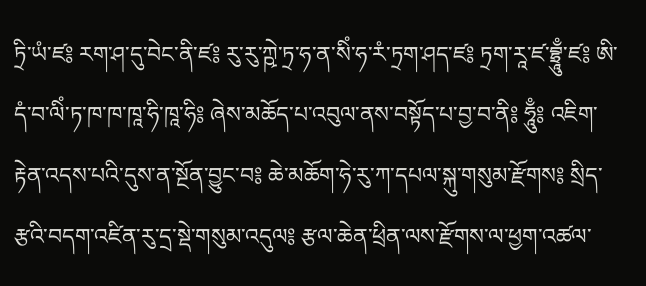ཏྲི་ཡཾ་ཛ༔ རག་ཤ་དུ་བེང་ནི་ཛ༔ རུ་རུ་ཀྵེ་ཏྲ་ཧ་ན་སིཾ་ཧ་རཾ་ཏྲག་ཤད་ཛ༔ ཏྲག་རཱ་ཛ་བྷྲཱུྃ་ཛ༔ ཨི་དཾ་བ་ལིཾ་ཏ་ཁ་ཁ་ཁཱ་ཧི་ཁཱ་ཧི༔ ཞེས་མཆོད་པ་འབུལ་ནས་བསྟོད་པ་བྱ་བ་ནི༔ ཧཱུྃ༔ འཇིག་རྟེན་འདས་པའི་དུས་ན་སྔོན་བྱུང་བ༔ ཆེ་མཆོག་ཧེ་རུ་ཀ་དཔལ་སྐུ་གསུམ་རྫོགས༔ སྲིད་རྩའི་བདག་འཛིན་རུ་དྲ་སྡེ་གསུམ་འདུལ༔ རྩལ་ཆེན་ཕྲིན་ལས་རྫོགས་ལ་ཕྱག་འཚལ་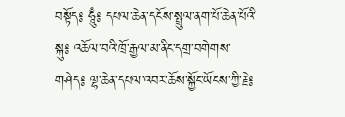བསྟོད༔ ཧཱུྃ༔ དཔལ་ཆེན་དངོས་སྤྲུལ་ནག་པོ་ཆེན་པོའི་སྐུ༔ འཆོལ་བའི་ཁྲོ་རྒྱལ་མ་ནིང་དགྲ་བགེགས་གཤེད༔ ལྷ་ཆེན་དཔལ་འབར་ཆོས་སྐྱོང་ཡོངས་ཀྱི་རྗེ༔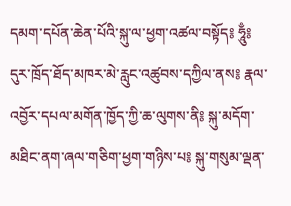དམག་དཔོན་ཆེན་པོའི་སྐུ་ལ་ཕྱག་འཚལ་བསྟོད༔ ཧཱུྃ༔ དུར་ཁྲོད་ཐོད་མཁར་མེ་རླུང་འཚུབས་དཀྱིལ་ནས༔ རྣལ་འབྱོར་དཔལ་མགོན་ཁྱོད་ཀྱི་ཆ་ལུགས་ནི༔ སྐུ་མདོག་མཐིང་ནག་ཞལ་གཅིག་ཕྱག་གཉིས་པ༔ སྐུ་གསུམ་ལྡན་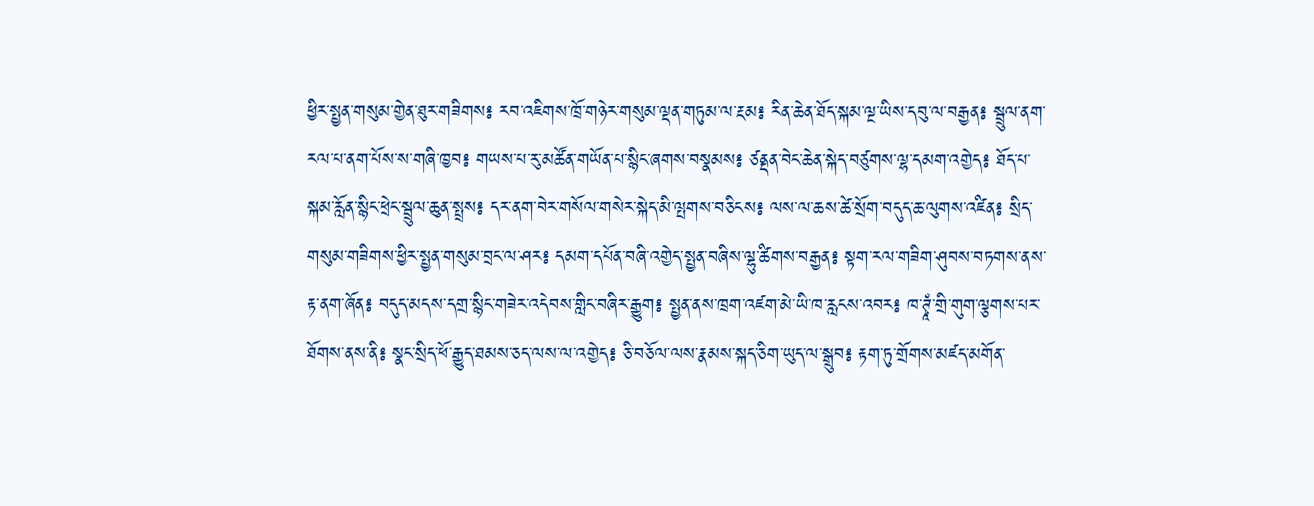ཕྱིར་སྤྱན་གསུམ་གྱེན་ཐུར་གཟིགས༔ རབ་འཇིགས་ཁྲོ་གཉེར་གསུམ་ལྡན་གཏུམ་ལ་རྔམ༔ རིན་ཆེན་ཐོད་སྐམ་ལྔ་ཡིས་དབུ་ལ་བརྒྱན༔ སྦྲུལ་ནག་རལ་པ་ནག་པོས་ས་གཞི་ཁྱབ༔ གཡས་པ་རུ་མཚོན་གཡོན་པ་སྙིང་ཞགས་བསྣམས༔ ཙནྡན་བེང་ཆེན་སྐེད་བཙུགས་ལྷ་དམག་འགྱེད༔ ཐོད་པ་སྐམ་རློན་སྙིང་ཕྲེང་སྦྲུལ་ཆུན་སྤྲས༔ དར་ནག་བེར་གསོལ་གསེར་སྐེད་མི་ལྤགས་བཅིངས༔ ལས་ལ་ཆས་ཚེ་སྲོག་བདུད་ཆ་ལུགས་འཛིན༔ སྲིད་གསུམ་གཟིགས་ཕྱིར་སྤྱན་གསུམ་བྲང་ལ་ཤར༔ དམག་དཔོན་བཞི་འགྱེད་སྤྱན་བཞིས་ལྷུ་ཚིགས་བརྒྱན༔ སྟག་རལ་གཟིག་ཤུབས་བཏགས་ནས་རྟ་ནག་ཞོན༔ བདུད་མདས་དགྲ་སྙིང་གཟེར་འདེབས་གླིང་བཞིར་རྒྱུག༔ སྤྱན་ནས་ཁྲག་འཛག་མེ་ཡི་ཁ་རླངས་འབར༔ ཁ་ཊྭཱཾ་གྲི་གུག་ལྕགས་པར་ཐོགས་ནས་ནི༔ སྣང་སྲིད་ཕོ་རྒྱུད་ཐམས་ཅད་ལས་ལ་འགྱེད༔ ཅི་བཅོལ་ལས་རྣམས་སྐད་ཅིག་ཡུད་ལ་སྒྲུབ༔ རྟག་ཏུ་གྲོགས་མཛད་མགོན་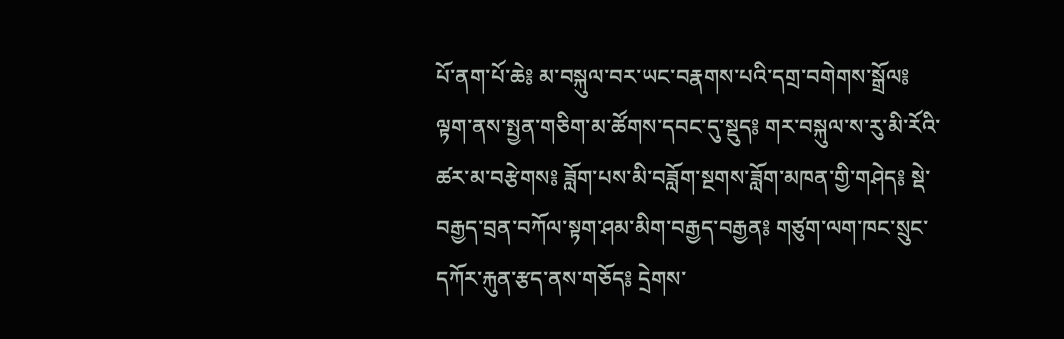པོ་ནག་པོ་ཆེ༔ མ་བསྐུལ་བར་ཡང་བརྣགས་པའི་དགྲ་བགེགས་སྒྲོལ༔ ལྟག་ནས་སྤྱན་གཅིག་མ་ཚོགས་དབང་དུ་སྡུད༔ གར་བསྐུལ་ས་རུ་མི་རོའི་ཚར་མ་བརྩེགས༔ ཟློག་པས་མི་བཟློག་སྔགས་ཟློག་མཁན་གྱི་གཤེད༔ སྡེ་བརྒྱད་བྲན་བཀོལ་སྟག་ཤམ་མིག་བརྒྱད་བརྒྱན༔ གཙུག་ལག་ཁང་སྲུང་དཀོར་རྐུན་རྩད་ནས་གཅོད༔ དྲེགས་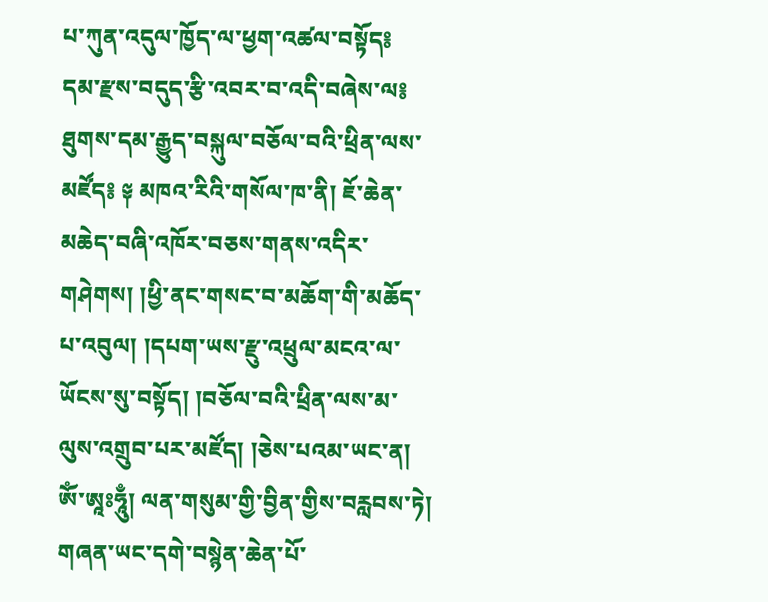པ་ཀུན་འདུལ་ཁྱོད་ལ་ཕྱག་འཚལ་བསྟོད༔ དམ་རྫས་བདུད་རྩི་འབར་བ་འདི་བཞེས་ལ༔ ཐུགས་དམ་རྒྱུད་བསྐུལ་བཅོལ་བའི་ཕྲིན་ལས་མཛོད༔ ༈ མཁའ་རིའི་གསོལ་ཁ་ནི། ཇོ་ཆེན་མཆེད་བཞི་འཁོར་བཅས་གནས་འདིར་གཤེགས། །ཕྱི་ནང་གསང་བ་མཆོག་གི་མཆོད་པ་འབུལ། །དཔག་ཡས་རྫུ་འཕྲུལ་མངའ་ལ་ཡོངས་སུ་བསྟོད། །བཅོལ་བའི་ཕྲིན་ལས་མ་ལུས་འགྲུབ་པར་མཛོད། །ཅེས་པའམ་ཡང་ན། ཨོཾ་ཨཱཿཧཱུྃ། ལན་གསུམ་གྱི་བྱིན་གྱིས་བརླབས་ཏེ། གཞན་ཡང་དགེ་བསྙེན་ཆེན་པོ་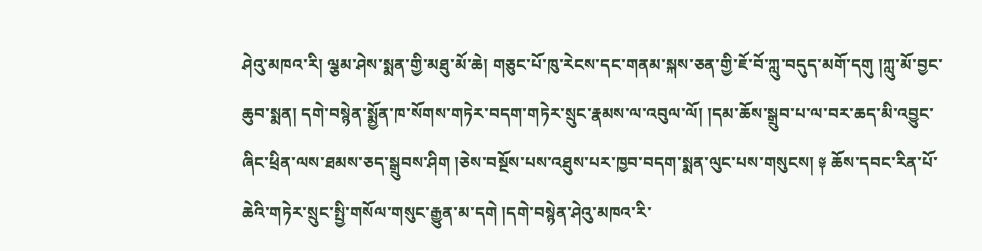ཤེའུ་མཁའ་རི། ལྕམ་ཤེས་སྨན་གྱི་མཐུ་མོ་ཆེ། གཅུང་པོ་ཁུ་རེངས་དང་གནམ་སྐས་ཅན་གྱི་ཇོ་བོ་ཀླུ་བདུད་མགོ་དགུ །ཀླུ་མོ་བྱང་ཆུབ་སྨན། དགེ་བསྙེན་སྨྱོན་ཁ་སོགས་གཏེར་བདག་གཏེར་སྲུང་རྣམས་ལ་འབུལ་ལོ། །དམ་ཆོས་སྒྲུབ་པ་ལ་བར་ཆད་མི་འབྱུང་ཞིང་ཕྲིན་ལས་ཐམས་ཅད་སྒྲུབས་ཤིག །ཅེས་བསྔོས་པས་འཐུས་པར་ཁྱབ་བདག་སྨན་ལུང་པས་གསུངས། ༈ ཆོས་དབང་རིན་པོ་ཆེའི་གཏེར་སྲུང་སྤྱི་གསོལ་གསུང་རྒྱུན་མ་དགེ །དགེ་བསྙེན་ཤེའུ་མཁའ་རི་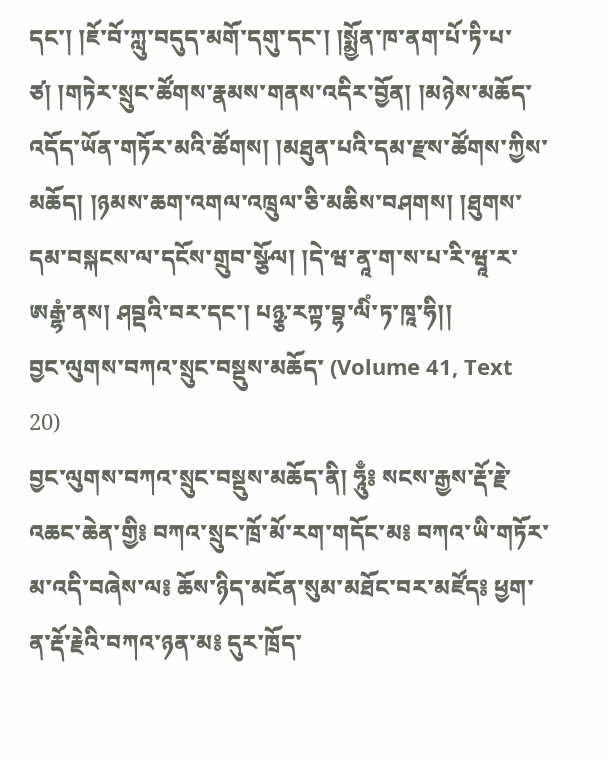དང་། །ཇོ་བོ་ཀླུ་བདུད་མགོ་དགུ་དང་། །སྨྱོན་ཁ་ནག་པོ་ཏི་པ་ཙ། །གཏེར་སྲུང་ཚོགས་རྣམས་གནས་འདིར་བྱོན། །མཉེས་མཆོད་འདོད་ཡོན་གཏོར་མའི་ཚོགས། །མཐུན་པའི་དམ་རྫས་ཚོགས་ཀྱིས་མཆོད། །ཉམས་ཆག་འགལ་འཁྲུལ་ཅི་མཆིས་བཤགས། །ཐུགས་དམ་བསྐངས་ལ་དངོས་གྲུབ་སྩོལ། །དེ་ཝ་ནཱ་ག་ས་པ་རི་ཝཱ་ར་ཨརྒྷཾ་ནས། ཤབྡའི་བར་དང་། པཉྩ་རཀྟ་བྷ་ལིཾ་ཏ་ཁཱ་ཧི།།
བྱང་ལུགས་བཀའ་སྲུང་བསྡུས་མཆོད་ (Volume 41, Text 20)
བྱང་ལུགས་བཀའ་སྲུང་བསྡུས་མཆོད་ནི། ཧཱུྃ༔ སངས་རྒྱས་རྡོ་རྗེ་འཆང་ཆེན་གྱི༔ བཀའ་སྲུང་ཁྲོ་མོ་རག་གདོང་མ༔ བཀའ་ཡི་གཏོར་མ་འདི་བཞེས་ལ༔ ཆོས་ཉིད་མངོན་སུམ་མཐོང་བར་མཛོད༔ ཕྱག་ན་རྡོ་རྗེའི་བཀའ་ཉན་མ༔ དུར་ཁྲོད་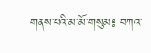གནས་པའི་མ་མོ་གསུམ༔ བཀའ་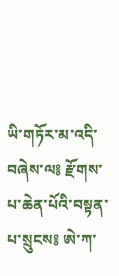ཡི་གཏོར་མ་འདི་བཞེས་ལ༔ རྫོགས་པ་ཆེན་པོའི་བསྟན་པ་སྲུངས༔ ཨེ་ཀ་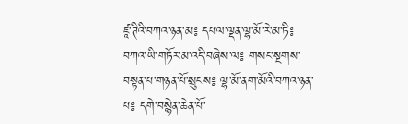ཛཱ་ཊིའི་བཀའ་ཉན་མ༔ དཔལ་ལྡན་ལྷ་མོ་རེ་མ་ཏི༔ བཀའ་ཡི་གཏོར་མ་འདི་བཞེས་ལ༔ གསང་སྔགས་བསྟན་པ་གཉན་པོ་སྲུངས༔ ལྷ་མོ་ནག་མོའི་བཀའ་ཉན་པ༔ དགེ་བསྙེན་ཆེན་པོ་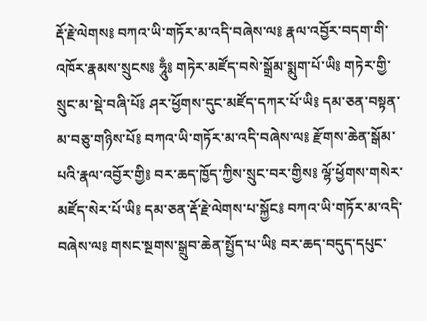རྡོ་རྗེ་ལེགས༔ བཀའ་ཡི་གཏོར་མ་འདི་བཞེས་ལ༔ རྣལ་འབྱོར་བདག་གི་འཁོར་རྣམས་སྲུངས༔ ཧཱུྃ༔ གཏེར་མཛོད་བསེ་སྒྲོམ་སྨུག་པོ་ཡི༔ གཏེར་གྱི་སྲུང་མ་སྡེ་བཞི་པོ༔ ཤར་ཕྱོགས་དུང་མཛོད་དཀར་པོ་ཡི༔ དམ་ཅན་བསྟན་མ་བཅུ་གཉིས་པོ༔ བཀའ་ཡི་གཏོར་མ་འདི་བཞེས་ལ༔ རྫོགས་ཆེན་སྒོམ་པའི་རྣལ་འབྱོར་གྱི༔ བར་ཆད་ཁྱོད་ཀྱིས་སྲུང་བར་གྱིས༔ ལྷོ་ཕྱོགས་གསེར་མཛོད་སེར་པོ་ཡི༔ དམ་ཅན་རྡོ་རྗེ་ལེགས་པ་སྐྱོང༔ བཀའ་ཡི་གཏོར་མ་འདི་བཞེས་ལ༔ གསང་སྔགས་སྒྲུབ་ཆེན་སྤྱོད་པ་ཡི༔ བར་ཆད་བདུད་དཔུང་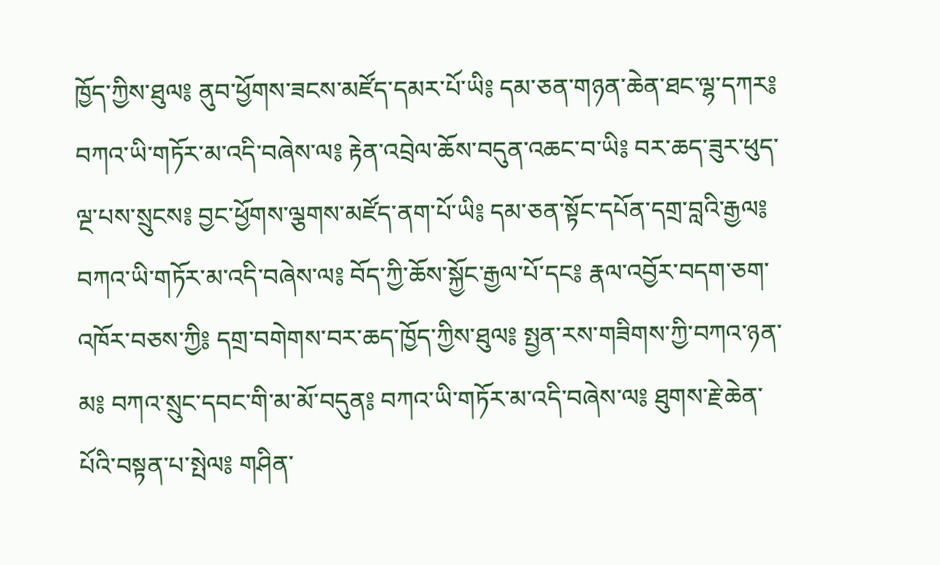ཁྱོད་ཀྱིས་ཐུལ༔ ནུབ་ཕྱོགས་ཟངས་མཛོད་དམར་པོ་ཡི༔ དམ་ཅན་གཉན་ཆེན་ཐང་ལྷ་དཀར༔ བཀའ་ཡི་གཏོར་མ་འདི་བཞེས་ལ༔ རྟེན་འབྲེལ་ཆོས་བདུན་འཆང་བ་ཡི༔ བར་ཆད་ཟུར་ཕུད་ལྔ་པས་སྲུངས༔ བྱང་ཕྱོགས་ལྕགས་མཛོད་ནག་པོ་ཡི༔ དམ་ཅན་སྟོང་དཔོན་དགྲ་བླའི་རྒྱལ༔ བཀའ་ཡི་གཏོར་མ་འདི་བཞེས་ལ༔ བོད་ཀྱི་ཆོས་སྐྱོང་རྒྱལ་པོ་དང༔ རྣལ་འབྱོར་བདག་ཅག་འཁོར་བཅས་ཀྱི༔ དགྲ་བགེགས་བར་ཆད་ཁྱོད་ཀྱིས་ཐུལ༔ སྤྱན་རས་གཟིགས་ཀྱི་བཀའ་ཉན་མ༔ བཀའ་སྲུང་དབང་གི་མ་མོ་བདུན༔ བཀའ་ཡི་གཏོར་མ་འདི་བཞེས་ལ༔ ཐུགས་རྗེ་ཆེན་པོའི་བསྟན་པ་སྤེལ༔ གཤིན་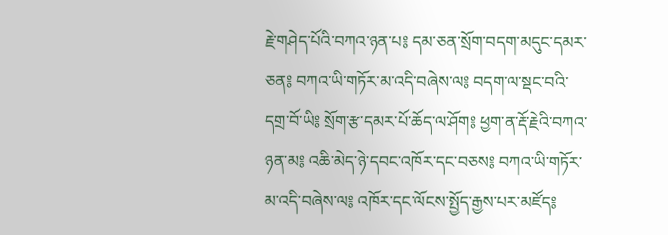རྗེ་གཤེད་པོའི་བཀའ་ཉན་པ༔ དམ་ཅན་སྲོག་བདག་མདུང་དམར་ཅན༔ བཀའ་ཡི་གཏོར་མ་འདི་བཞེས་ལ༔ བདག་ལ་སྡང་བའི་དགྲ་བོ་ཡི༔ སྲོག་རྩ་དམར་པོ་ཆོད་ལ་ཤོག༔ ཕྱག་ན་རྡོ་རྗེའི་བཀའ་ཉན་མ༔ འཆི་མེད་ཉེ་དབང་འཁོར་དང་བཅས༔ བཀའ་ཡི་གཏོར་མ་འདི་བཞེས་ལ༔ འཁོར་དང་ལོངས་སྤྱོད་རྒྱས་པར་མཛོད༔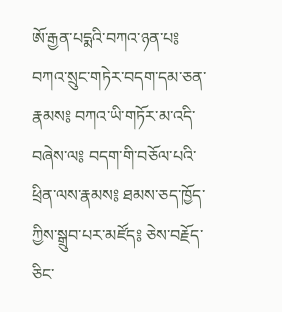ཨོ་རྒྱན་པདྨའི་བཀའ་ཉན་པ༔ བཀའ་སྲུང་གཏེར་བདག་དམ་ཅན་རྣམས༔ བཀའ་ཡི་གཏོར་མ་འདི་བཞེས་ལ༔ བདག་གི་བཅོལ་པའི་ཕྲིན་ལས་རྣམས༔ ཐམས་ཅད་ཁྱོད་ཀྱིས་སྒྲུབ་པར་མཛོད༔ ཅེས་བརྗོད་ཅིང་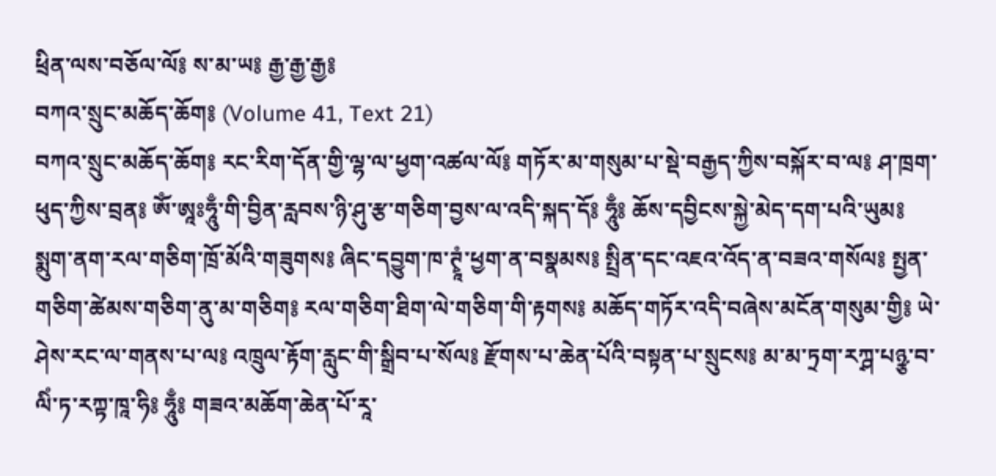ཕྲིན་ལས་བཅོལ་ལོ༔ ས་མ་ཡ༔ རྒྱ་རྒྱ་རྒྱ༔
བཀའ་སྲུང་མཆོད་ཆོག༔ (Volume 41, Text 21)
བཀའ་སྲུང་མཆོད་ཆོག༔ རང་རིག་དོན་གྱི་ལྷ་ལ་ཕྱག་འཚལ་ལོ༔ གཏོར་མ་གསུམ་པ་སྡེ་བརྒྱད་ཀྱིས་བསྐོར་བ་ལ༔ ཤ་ཁྲག་ཕུད་ཀྱིས་བྲན༔ ཨོཾ་ཨཱཿཧཱུྃ་གི་བྱིན་རླབས་ཉི་ཤུ་རྩ་གཅིག་བྱས་ལ་འདི་སྐད་དོ༔ ཧཱུྃ༔ ཆོས་དབྱིངས་སྐྱེ་མེད་དག་པའི་ཡུམ༔ སྨུག་ནག་རལ་གཅིག་ཁྲོ་མོའི་གཟུགས༔ ཞིང་དབྱུག་ཁ་ཊྭཱཾ་ཕྱག་ན་བསྣམས༔ སྤྲིན་དང་འཇའ་འོད་ན་བཟའ་གསོལ༔ སྤྱན་གཅིག་ཚེམས་གཅིག་ནུ་མ་གཅིག༔ རལ་གཅིག་ཐིག་ལེ་གཅིག་གི་རྟགས༔ མཆོད་གཏོར་འདི་བཞེས་མངོན་གསུམ་གྱི༔ ཡེ་ཤེས་རང་ལ་གནས་པ་ལ༔ འཁྲུལ་རྟོག་རླུང་གི་སྒྲིབ་པ་སོལ༔ རྫོགས་པ་ཆེན་པོའི་བསྟན་པ་སྲུངས༔ མ་མ་ཏྲག་རཀྴ་པཉྩ་བ་ལིཾ་ཏ་རཀྟ་ཁཱ་ཧི༔ ཧཱུྃ༔ གཟའ་མཆོག་ཆེན་པོ་རཱ་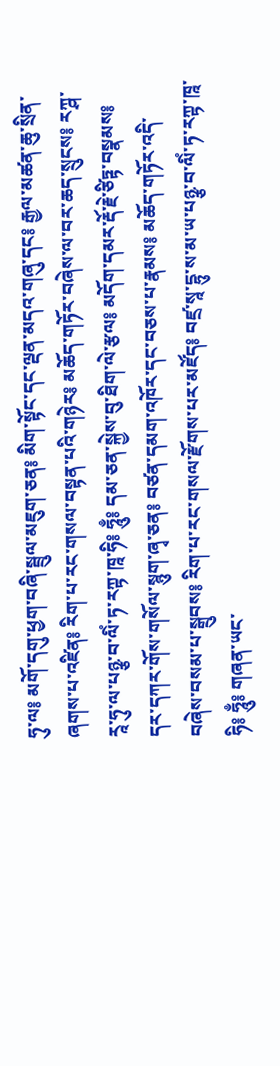ཧུ་ལ༔ མགོ་དགུ་ཕྱག་བཞི་སྦྲུལ་མཇུག་ཅན༔ མིག་སྟོང་དང་ལྡན་མདའ་གཞུ་དང༔ རྒྱལ་མཚན་ཆུ་སྲིན་ཞགས་པ་འཛིན༔ རིག་པ་རང་གསལ་བསྟན་པའི་གཉེར༔ མཆོད་གཏོར་བཞེས་ལ་བར་ཆད་སྲུངས༔ རཀྴ་རཱ་ཧུ་ལ་པཉྩ་བ་ལིཾ་ཏ་རཀྟ་ཁཱ་ཧི༔ ཧཱུྃ༔ དམ་ཅན་སྐྱེས་བུ་ཐིག་ལེ་རྩལ༔ མདོག་དམར་རྡོ་རྗེ་ཙིཏྟ་བསྣམས༔ དར་དཀར་གོས་གསོལ་སྙུག་ཞྭ་ཅན༔ བཙན་དམག་འཁོར་དང་བཅས་པ་རྣམས༔ མཆོད་གཏོར་འདི་བཞེས་བསམ་པ་སྒྲུབས༔ རིག་པ་རང་གསལ་རྫོགས་པར་མཛོད༔ བཛྲ་སཱ་དྷུ་ས་མ་ཡ་པཉྩ་བ་ལིཾ་ཏ་རཀྟ་ཁཱ་ཧི༔ ཧཱུྃ༔ གཞན་ཡང་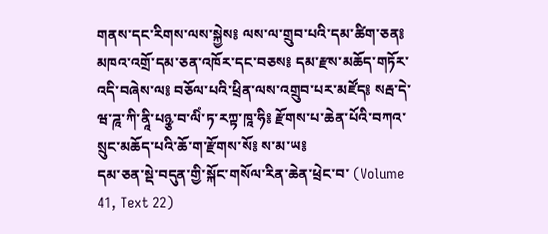གནས་དང་རིགས་ལས་སྐྱེས༔ ལས་ལ་གྲུབ་པའི་དམ་ཚིག་ཅན༔ མཁའ་འགྲོ་དམ་ཅན་འཁོར་དང་བཅས༔ དམ་རྫས་མཆོད་གཏོར་འདི་བཞེས་ལ༔ བཅོལ་པའི་ཕྲིན་ལས་འགྲུབ་པར་མཛོད༔ སརྦ་དེ་ཝ་ཌཱ་ཀི་ནཱི་པཉྩ་བ་ལིཾ་ཏ་རཀྟ་ཁཱ་ཧི༔ རྫོགས་པ་ཆེན་པོའི་བཀའ་སྲུང་མཆོད་པའི་ཆོ་ག་རྫོགས་སོ༔ ས་མ་ཡ༔
དམ་ཅན་སྡེ་བདུན་གྱི་སྐོང་གསོལ་རིན་ཆེན་ཕྲེང་བ་ (Volume 41, Text 22)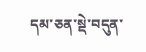དམ་ཅན་སྡེ་བདུན་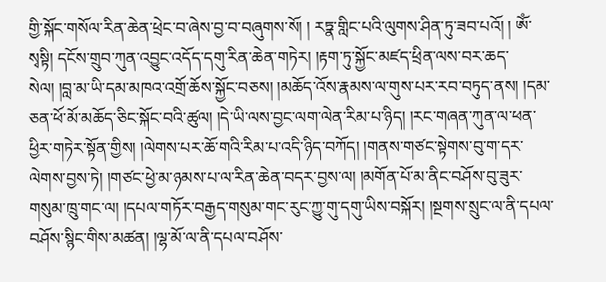གྱི་སྐོང་གསོལ་རིན་ཆེན་ཕྲེང་བ་ཞེས་བྱ་བ་བཞུགས་སོ། ། རཏྣ་གླིང་པའི་ལུགས་ཤིན་ཏུ་ཟབ་པའོ། ། ཨོཾ་སྭསྟི། དངོས་གྲུབ་ཀུན་འབྱུང་འདོད་དགུ་རིན་ཆེན་གཏེར། །རྟག་ཏུ་སྐྱོང་མཛད་ཕྲིན་ལས་བར་ཆད་སེལ། །བླ་མ་ཡི་དམ་མཁའ་འགྲོ་ཆོས་སྐྱོང་བཅས། །མཆོད་འོས་རྣམས་ལ་གུས་པར་རབ་བཏུད་ནས། །དམ་ཅན་ཕོ་མོ་མཆོད་ཅིང་སྐོང་བའི་ཚུལ། །དེ་ཡི་ལས་བྱང་ལག་ལེན་རིམ་པ་ཉིད། །རང་གཞན་ཀུན་ལ་ཕན་ཕྱིར་གཏེར་སྟོན་གྱིས། །ལེགས་པར་ཆོ་གའི་རིམ་པ་འདི་ཉིད་བཀོད། །གནས་གཙང་སྟེགས་བུ་ག་དར་ལེགས་བྱས་ཏེ། །གཙང་ཕྱེ་མ་ཉམས་པ་ལ་རིན་ཆེན་བདར་བྱས་ལ། །མགོན་པོ་མ་ནིང་བཤོས་བུ་ཟུར་གསུམ་ཁྲུ་གང་ལ། །དཔལ་གཏོར་བརྒྱད་གསུམ་གང་རུང་ཀྱུ་གུ་དགུ་ཡིས་བསྐོར། །སྔགས་སྲུང་ལ་ནི་དཔལ་བཤོས་སྙིང་གིས་མཚན། །ལྷ་མོ་ལ་ནི་དཔལ་བཤོས་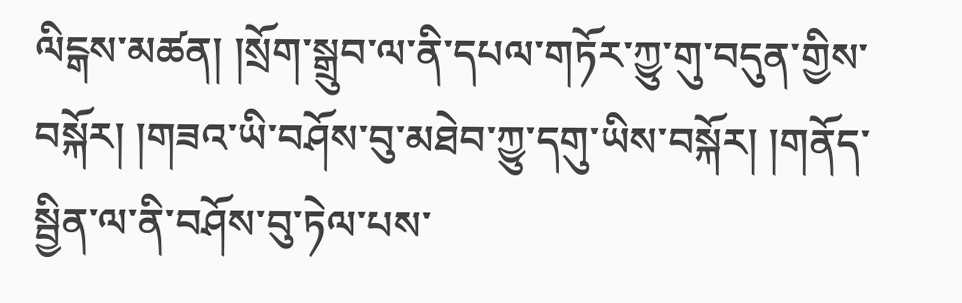ལིངྒས་མཚན། །སྲོག་སྒྲུབ་ལ་ནི་དཔལ་གཏོར་ཀྱུ་གུ་བདུན་གྱིས་བསྐོར། །གཟའ་ཡི་བཤོས་བུ་མཐེབ་ཀྱུ་དགུ་ཡིས་བསྐོར། །གནོད་སྦྱིན་ལ་ནི་བཤོས་བུ་ཏེལ་པས་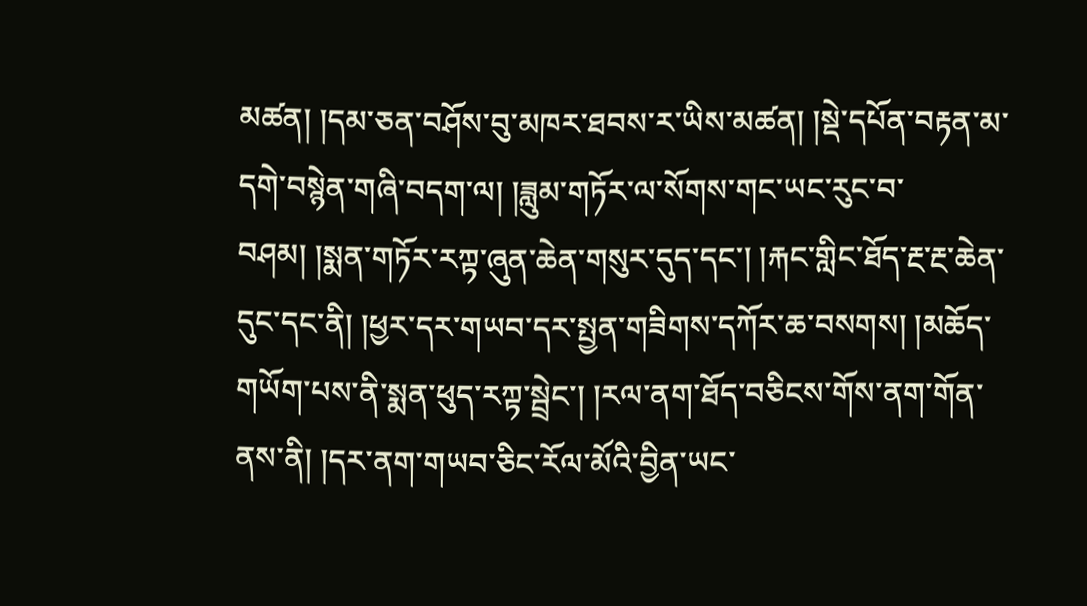མཚན། །དམ་ཅན་བཤོས་བུ་མཁར་ཐབས་ར་ཡིས་མཚན། །སྡེ་དཔོན་བརྟན་མ་དགེ་བསྙེན་གཞི་བདག་ལ། །ཟླུམ་གཏོར་ལ་སོགས་གང་ཡང་རུང་བ་བཤམ། །སྨན་གཏོར་རཀྟ་ཞུན་ཆེན་གསུར་དུད་དང་། །རྐང་གླིང་ཐོད་རྔ་རྔ་ཆེན་དུང་དང་ནི། །ཕྱར་དར་གཡབ་དར་སྤྱན་གཟིགས་དཀོར་ཆ་བསགས། །མཆོད་གཡོག་པས་ནི་སྨན་ཕུད་རཀྟ་སྦྲེང་། །རལ་ནག་ཐོད་བཅིངས་གོས་ནག་གོན་ནས་ནི། །དར་ནག་གཡབ་ཅིང་རོལ་མོའི་བྱིན་ཡང་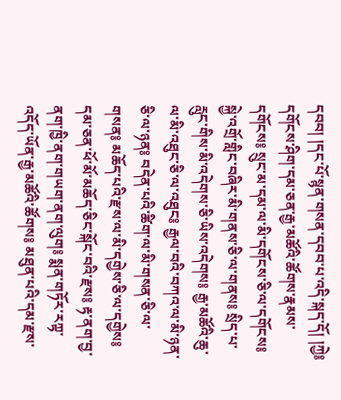དབབ། །དང་པོ་སྙན་གསན་དབབ་པ་འདི་སྐད་དོ། །ཀྱེ༔ དགོངས་ཤིག་དམ་ཅན་རྒྱ་མཚོའི་ཚོགས་རྣམས་དགོངས༔ སྲུང་མ་དམ་ལ་མི་དགོངས་ཅི་ལ་དགོངས༔ སྐྱེ་འགྲོ་གླིང་བཞིར་མི་གནས་ཅི་ལ་གནས༔ སྲིད་པ་རླུང་གིས་མི་འདེགས་ཅི་ཡིས་འདེགས༔ རྒྱ་མཚོའི་ཆུ་ལ་མི་འཐུང་ཅི་ལ་འཐུང༔ རྒྱལ་བའི་བཀའ་ལ་མི་ཉན་ཅི་ལ་ཉན༔ བདེན་པའི་ཚིག་ལ་མི་གསན་ཅི་ལ་གསན༔ མཆོད་པའི་རྫས་ལ་མི་དགྱེས་ཅི་ལ་དགྱེས༔ དམ་ཅན་ཕོ་མོ་མཆོད་ཅིང་སྐོང་བའི་རྫས༔ རྟ་ནག་བྱ་ནག་ཁྱི་ནག་གཡག་ནག་ལུག༔ སྨན་གཏོར་རཀྟ་འདོད་ཡོན་རྒྱ་མཚོའི་ཚོགས༔ མཐུན་པའི་དམ་རྫས་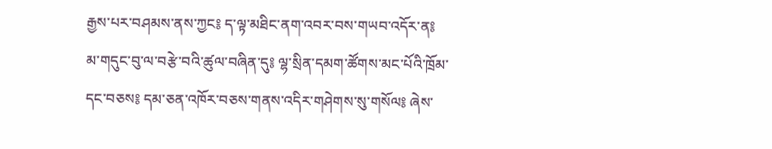རྒྱས་པར་བཤམས་ནས་ཀྱང༔ ད་ལྟ་མཐིང་ནག་འབར་བས་གཡབ་འདོར་ན༔ མ་གདུང་བུ་ལ་བརྩེ་བའི་ཚུལ་བཞིན་དུ༔ ལྷ་སྲིན་དམག་ཚོགས་མང་པོའི་ཁྲོམ་དང་བཅས༔ དམ་ཅན་འཁོར་བཅས་གནས་འདིར་གཤེགས་སུ་གསོལ༔ ཞེས་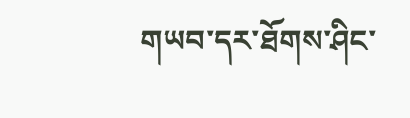གཡབ་དར་ཐོགས་ཤིང་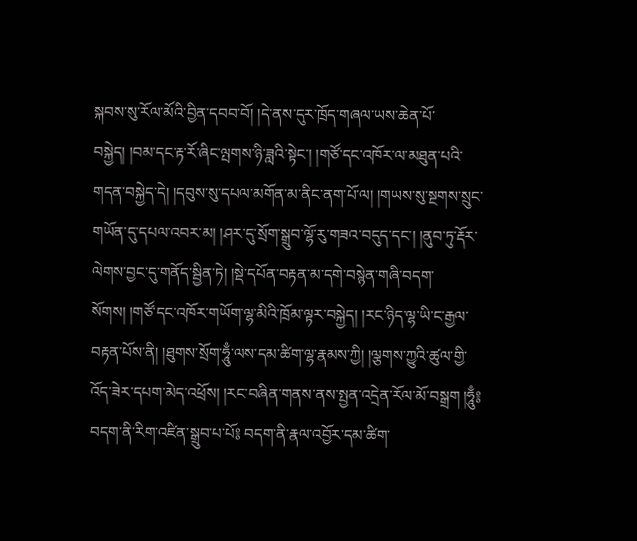སྐབས་སུ་རོལ་མོའི་བྱིན་དབབ་བོ། །དེ་ནས་དུར་ཁྲོད་གཞལ་ཡས་ཆེན་པོ་བསྐྱེད། །བམ་དང་རྟ་རོ་ཞིང་ལྤགས་ཉི་ཟླའི་སྟེང་། །གཙོ་དང་འཁོར་ལ་མཐུན་པའི་གདན་བསྐྱེད་དེ། །དབུས་སུ་དཔལ་མགོན་མ་ནིང་ནག་པོ་ལ། །གཡས་སུ་སྔགས་སྲུང་གཡོན་དུ་དཔལ་འབར་མ། །ཤར་དུ་སྲོག་སྒྲུབ་ལྷོ་རུ་གཟའ་བདུད་དང་། །ནུབ་ཏུ་རྡོར་ལེགས་བྱང་དུ་གནོད་སྦྱིན་ཏེ། །སྡེ་དཔོན་བརྟན་མ་དགེ་བསྙེན་གཞི་བདག་སོགས། །གཙོ་དང་འཁོར་གཡོག་ལྷ་མིའི་ཁྲོམ་ལྟར་བསྐྱེད། །རང་ཉིད་ལྷ་ཡི་ང་རྒྱལ་བརྟན་པོས་ནི། །ཐུགས་སྲོག་ཧཱུྃ་ལས་དམ་ཚིག་ལྷ་རྣམས་ཀྱི། །ལྕགས་ཀྱུའི་ཚུལ་གྱི་འོད་ཟེར་དཔག་མེད་འཕྲོས། །རང་བཞིན་གནས་ནས་སྤྱན་འདྲེན་རོལ་མོ་བསྒྲག །ཧཱུྃ༔ བདག་ནི་རིག་འཛིན་སྒྲུབ་པ་པོ༔ བདག་ནི་རྣལ་འབྱོར་དམ་ཚིག་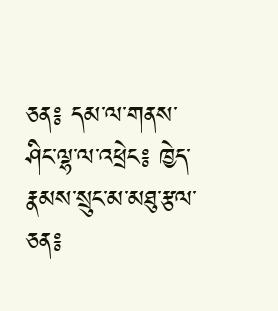ཅན༔ དམ་ལ་གནས་ཤིང་ལྷ་ལ་འཕྲེང༔ ཁྱེད་རྣམས་སྲུང་མ་མཐུ་རྩལ་ཅན༔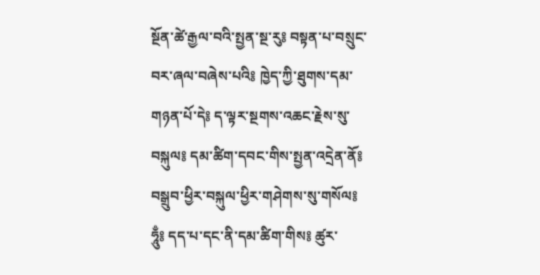སྔོན་ཚེ་རྒྱལ་བའི་སྤྱན་སྔ་རུ༔ བསྟན་པ་བསྲུང་བར་ཞལ་བཞེས་པའི༔ ཁྱེད་ཀྱི་ཐུགས་དམ་གཉན་པོ་དེ༔ ད་ལྟར་སྔགས་འཆང་རྗེས་སུ་བསྐུལ༔ དམ་ཚིག་དབང་གིས་སྤྱན་འདྲེན་ནོ༔ བསྒྲུབ་ཕྱིར་བསྐུལ་ཕྱིར་གཤེགས་སུ་གསོལ༔ ཧཱུྃ༔ དད་པ་དང་ནི་དམ་ཚིག་གིས༔ ཚུར་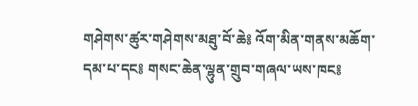གཤེགས་ཚུར་གཤེགས་མཐུ་བོ་ཆེ༔ འོག་མིན་གནས་མཆོག་དམ་པ་དང༔ གསང་ཆེན་ལྷུན་གྲུབ་གཞལ་ཡས་ཁང༔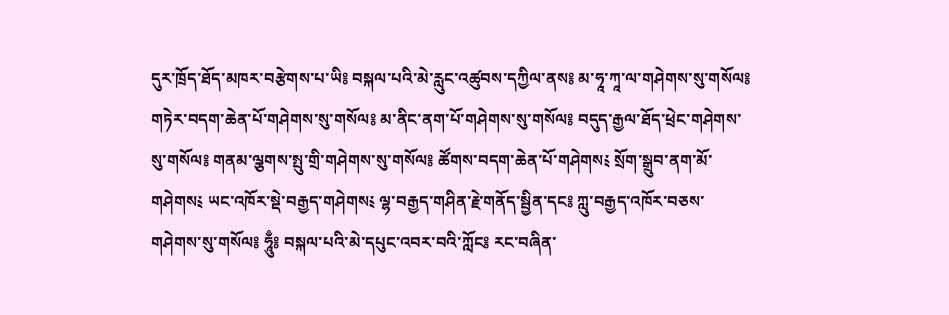དུར་ཁྲོད་ཐོད་མཁར་བརྩེགས་པ་ཡི༔ བསྐལ་པའི་མེ་རླུང་འཚུབས་དཀྱིལ་ནས༔ མ་ཧཱ་ཀཱ་ལ་གཤེགས་སུ་གསོལ༔ གཏེར་བདག་ཆེན་པོ་གཤེགས་སུ་གསོལ༔ མ་ནིང་ནག་པོ་གཤེགས་སུ་གསོལ༔ བདུད་རྒྱལ་ཐོད་ཕྲེང་གཤེགས་སུ་གསོལ༔ གནམ་ལྕགས་སྤུ་གྲི་གཤེགས་སུ་གསོལ༔ ཚོགས་བདག་ཆེན་པོ་གཤེགས༴ སྲོག་སྒྲུབ་ནག་མོ་གཤེགས༴ ཡང་འཁོར་སྡེ་བརྒྱད་གཤེགས༴ ལྷ་བརྒྱད་གཤིན་རྗེ་གནོད་སྦྱིན་དང༔ ཀླུ་བརྒྱད་འཁོར་བཅས་གཤེགས་སུ་གསོལ༔ ཧཱུྃ༔ བསྐལ་པའི་མེ་དཔུང་འབར་བའི་ཀློང༔ རང་བཞིན་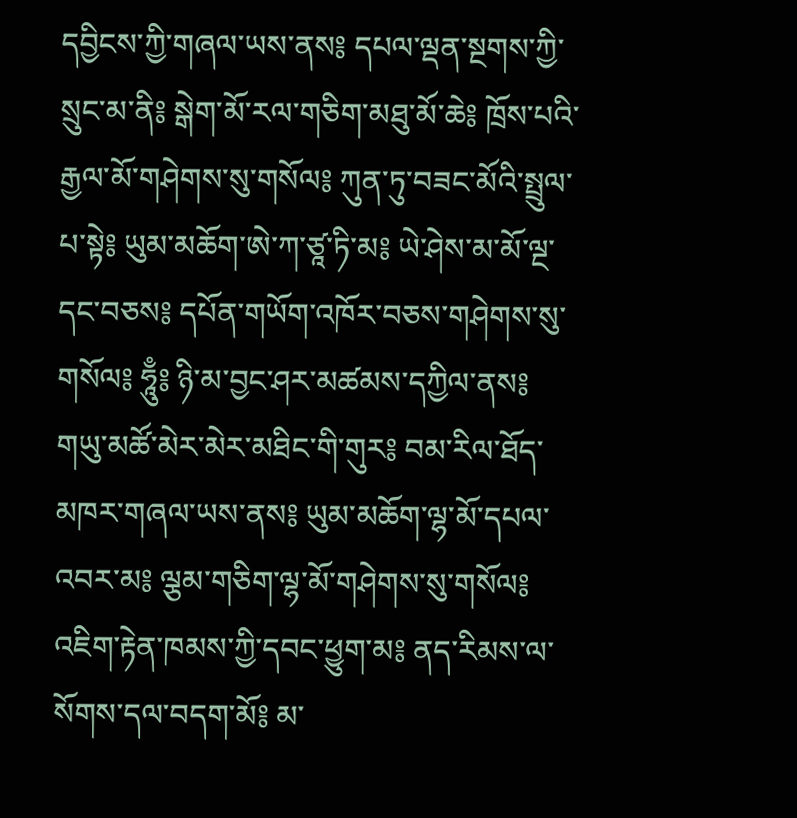དབྱིངས་ཀྱི་གཞལ་ཡས་ནས༔ དཔལ་ལྡན་སྔགས་ཀྱི་སྲུང་མ་ནི༔ སྒེག་མོ་རལ་གཅིག་མཐུ་མོ་ཆེ༔ ཁྲོས་པའི་རྒྱལ་མོ་གཤེགས་སུ་གསོལ༔ ཀུན་ཏུ་བཟང་མོའི་སྤྲུལ་པ་སྟེ༔ ཡུམ་མཆོག་ཨེ་ཀ་ཙཱ་ཏི་མ༔ ཡེ་ཤེས་མ་མོ་ལྔ་དང་བཅས༔ དཔོན་གཡོག་འཁོར་བཅས་གཤེགས་སུ་གསོལ༔ ཧཱུྃ༔ ཉི་མ་བྱང་ཤར་མཚམས་དཀྱིལ་ནས༔ གཡུ་མཚོ་མེར་མེར་མཐིང་གི་གུར༔ བམ་རིལ་ཐོད་མཁར་གཞལ་ཡས་ནས༔ ཡུམ་མཆོག་ལྷ་མོ་དཔལ་འབར་མ༔ ལྕམ་གཅིག་ལྷ་མོ་གཤེགས་སུ་གསོལ༔ འཇིག་རྟེན་ཁམས་ཀྱི་དབང་ཕྱུག་མ༔ ནད་རིམས་ལ་སོགས་དལ་བདག་མོ༔ མ་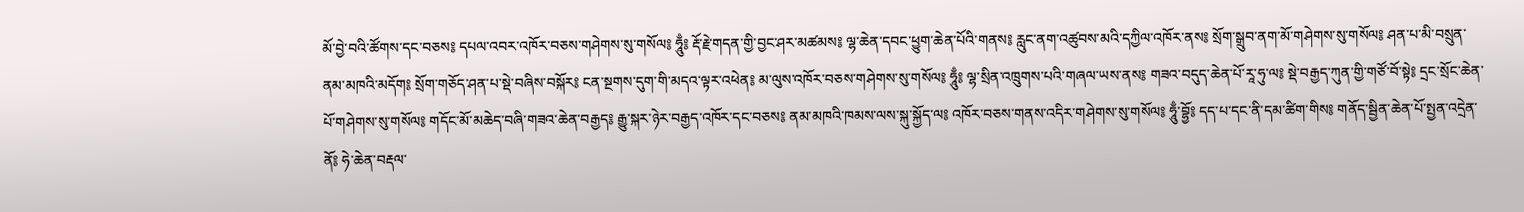མོ་བྱེ་བའི་ཚོགས་དང་བཅས༔ དཔལ་འབར་འཁོར་བཅས་གཤེགས་སུ་གསོལ༔ ཧཱུྃ༔ རྡོ་རྗེ་གདན་གྱི་བྱང་ཤར་མཚམས༔ ལྷ་ཆེན་དབང་ཕྱུག་ཆེན་པོའི་གནས༔ རླུང་ནག་འཚུབས་མའི་དཀྱིལ་འཁོར་ནས༔ སྲོག་སྒྲུབ་ནག་མོ་གཤེགས་སུ་གསོལ༔ ཤན་པ་མི་བསྲུན་ནམ་མཁའི་མདོག༔ སྲོག་གཅོད་ཤན་པ་སྡེ་བཞིས་བསྐོར༔ ངན་སྔགས་དུག་གི་མདའ་ལྟར་འཕེན༔ མ་ལུས་འཁོར་བཅས་གཤེགས་སུ་གསོལ༔ ཧཱུྃ༔ ལྷ་སྲིན་འཁྲུགས་པའི་གཞལ་ཡས་ནས༔ གཟའ་བདུད་ཆེན་པོ་རཱ་ཧུ་ལ༔ སྡེ་བརྒྱད་ཀུན་གྱི་གཙོ་བོ་སྟེ༔ དྲང་སྲོང་ཆེན་པོ་གཤེགས་སུ་གསོལ༔ གདོང་མོ་མཆེད་བཞི་གཟའ་ཆེན་བརྒྱད༔ རྒྱུ་སྐར་ཉེར་བརྒྱད་འཁོར་དང་བཅས༔ ནམ་མཁའི་ཁམས་ལས་སྐུ་སྐྱོད་ལ༔ འཁོར་བཅས་གནས་འདིར་གཤེགས་སུ་གསོལ༔ ཧཱུྃ་བྷྱོ༔ དད་པ་དང་ནི་དམ་ཚིག་གིས༔ གནོད་སྦྱིན་ཆེན་པོ་སྤྱན་འདྲེན་ནོ༔ ཧེ་ཆེན་བརྡལ་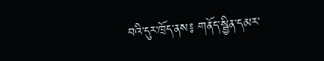བའི་དུར་ཁྲོད་ནས༔ གནོད་སྦྱིན་དམར་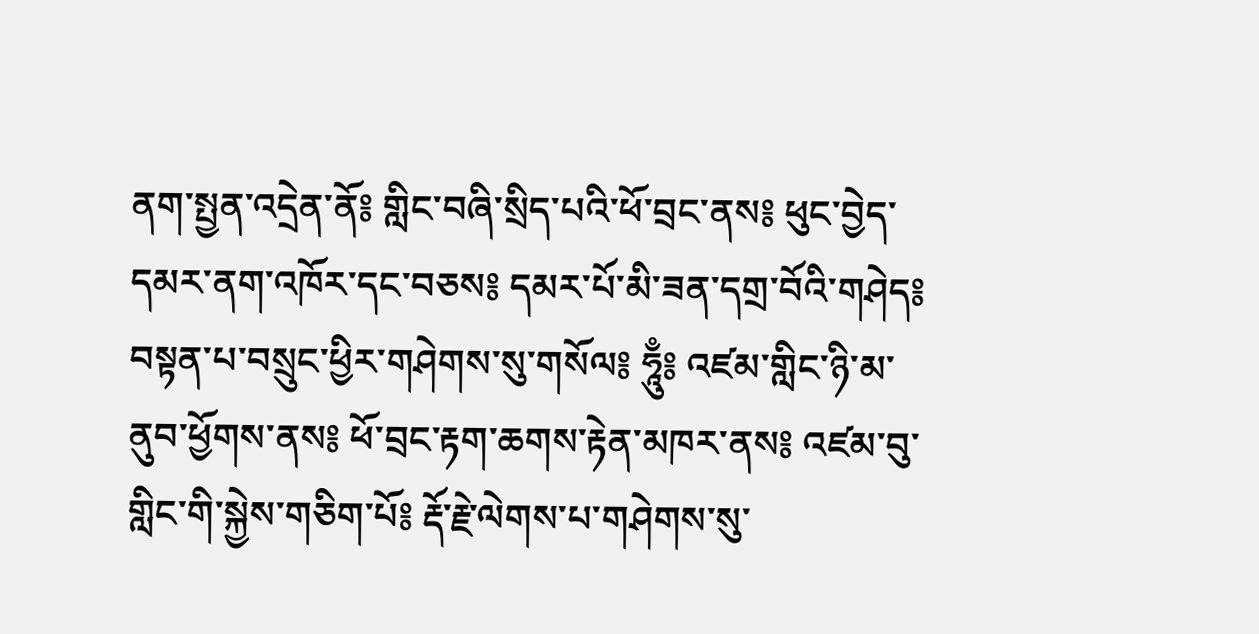ནག་སྤྱན་འདྲེན་ནོ༔ གླིང་བཞི་སྲིད་པའི་ཕོ་བྲང་ནས༔ ཕུང་བྱེད་དམར་ནག་འཁོར་དང་བཅས༔ དམར་པོ་མི་ཟན་དགྲ་བོའི་གཤེད༔ བསྟན་པ་བསྲུང་ཕྱིར་གཤེགས་སུ་གསོལ༔ ཧཱུྃ༔ འཛམ་གླིང་ཉི་མ་ནུབ་ཕྱོགས་ནས༔ ཕོ་བྲང་རྟག་ཆགས་རྟེན་མཁར་ནས༔ འཛམ་བུ་གླིང་གི་སྐྱེས་གཅིག་པོ༔ རྡོ་རྗེ་ལེགས་པ་གཤེགས་སུ་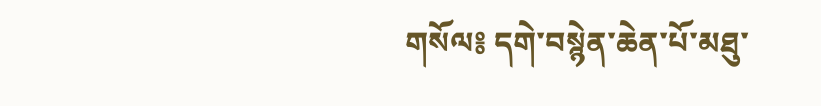གསོལ༔ དགེ་བསྙེན་ཆེན་པོ་མཐུ་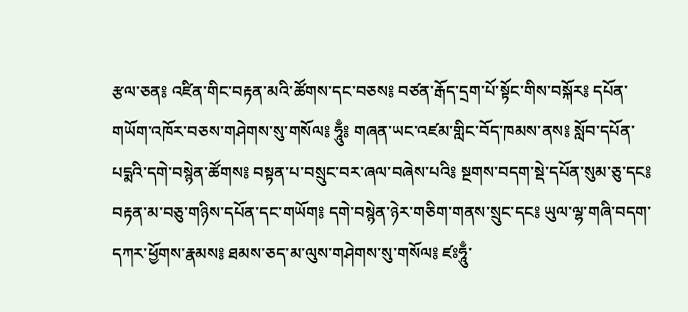རྩལ་ཅན༔ འཛིན་གིང་བརྟན་མའི་ཚོགས་དང་བཅས༔ བཙན་རྒོད་དྲག་པོ་སྟོང་གིས་བསྐོར༔ དཔོན་གཡོག་འཁོར་བཅས་གཤེགས་སུ་གསོལ༔ ཧཱུྃ༔ གཞན་ཡང་འཛམ་གླིང་བོད་ཁམས་ནས༔ སློབ་དཔོན་པདྨའི་དགེ་བསྙེན་ཚོགས༔ བསྟན་པ་བསྲུང་བར་ཞལ་བཞེས་པའི༔ སྔགས་བདག་སྡེ་དཔོན་སུམ་ཅུ་དང༔ བརྟན་མ་བཅུ་གཉིས་དཔོན་དང་གཡོག༔ དགེ་བསྙེན་ཉེར་གཅིག་གནས་སྲུང་དང༔ ཡུལ་ལྷ་གཞི་བདག་དཀར་ཕྱོགས་རྣམས༔ ཐམས་ཅད་མ་ལུས་གཤེགས་སུ་གསོལ༔ ཛཿཧཱུྃ་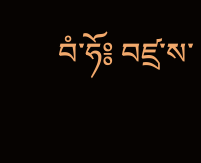བཾ་ཧོ༔ བཛྲ་ས་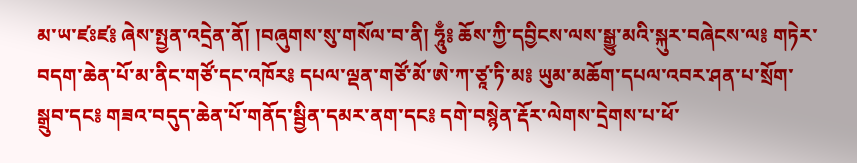མ་ཡ་ཛཿཛ༔ ཞེས་སྤྱན་འདྲེན་ནོ། །བཞུགས་སུ་གསོལ་བ་ནི། ཧཱུྃ༔ ཆོས་ཀྱི་དབྱིངས་ལས་སྒྱུ་མའི་སྐུར་བཞེངས་ལ༔ གཏེར་བདག་ཆེན་པོ་མ་ནིང་གཙོ་དང་འཁོར༔ དཔལ་ལྡན་གཙོ་མོ་ཨེ་ཀ་ཙཱ་ཏི་མ༔ ཡུམ་མཆོག་དཔལ་འབར་ཤན་པ་སྲོག་སྒྲུབ་དང༔ གཟའ་བདུད་ཆེན་པོ་གནོད་སྦྱིན་དམར་ནག་དང༔ དགེ་བསྙེན་རྡོར་ལེགས་དྲེགས་པ་ཕོ་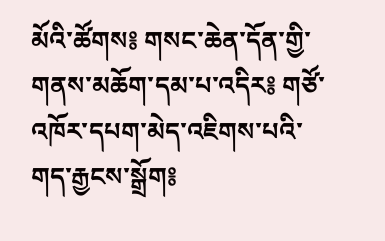མོའི་ཚོགས༔ གསང་ཆེན་དོན་གྱི་གནས་མཆོག་དམ་པ་འདིར༔ གཙོ་འཁོར་དཔག་མེད་འཇིགས་པའི་གད་རྒྱངས་སྒྲོག༔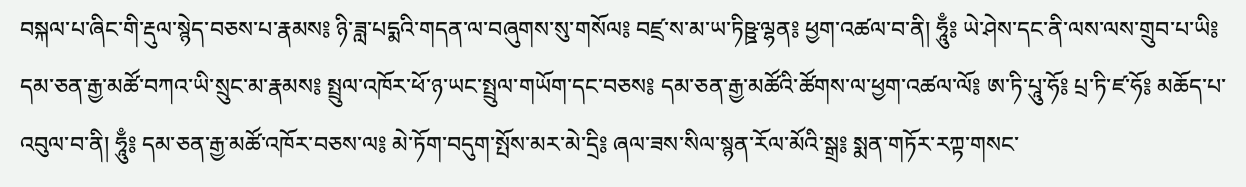བསྐལ་པ་ཞིང་གི་རྡུལ་སྙེད་བཅས་པ་རྣམས༔ ཉི་ཟླ་པདྨའི་གདན་ལ་བཞུགས་སུ་གསོལ༔ བཛྲ་ས་མ་ཡ་ཏིཥྛ་ལྷན༔ ཕྱག་འཚལ་བ་ནི། ཧཱུྃ༔ ཡེ་ཤེས་དང་ནི་ལས་ལས་གྲུབ་པ་ཡི༔ དམ་ཅན་རྒྱ་མཚོ་བཀའ་ཡི་སྲུང་མ་རྣམས༔ སྤྲུལ་འཁོར་ཕོ་ཉ་ཡང་སྤྲུལ་གཡོག་དང་བཅས༔ དམ་ཅན་རྒྱ་མཚོའི་ཚོགས་ལ་ཕྱག་འཚལ་ལོ༔ ཨ་ཏི་པཱུ་ཧོ༔ པྲ་ཏི་ཛ་ཧོ༔ མཆོད་པ་འབུལ་བ་ནི། ཧཱུྃ༔ དམ་ཅན་རྒྱ་མཚོ་འཁོར་བཅས་ལ༔ མེ་ཏོག་བདུག་སྤོས་མར་མེ་དྲི༔ ཞལ་ཟས་སིལ་སྙན་རོལ་མོའི་སྒྲ༔ སྨན་གཏོར་རཀྟ་གསང་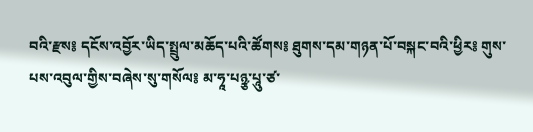བའི་རྫས༔ དངོས་འབྱོར་ཡིད་སྤྲུལ་མཆོད་པའི་ཚོགས༔ ཐུགས་དམ་གཉན་པོ་བསྐང་བའི་ཕྱིར༔ གུས་པས་འབུལ་གྱིས་བཞེས་སུ་གསོལ༔ མ་ཧཱ་པཉྩ་པཱུ་ཙ་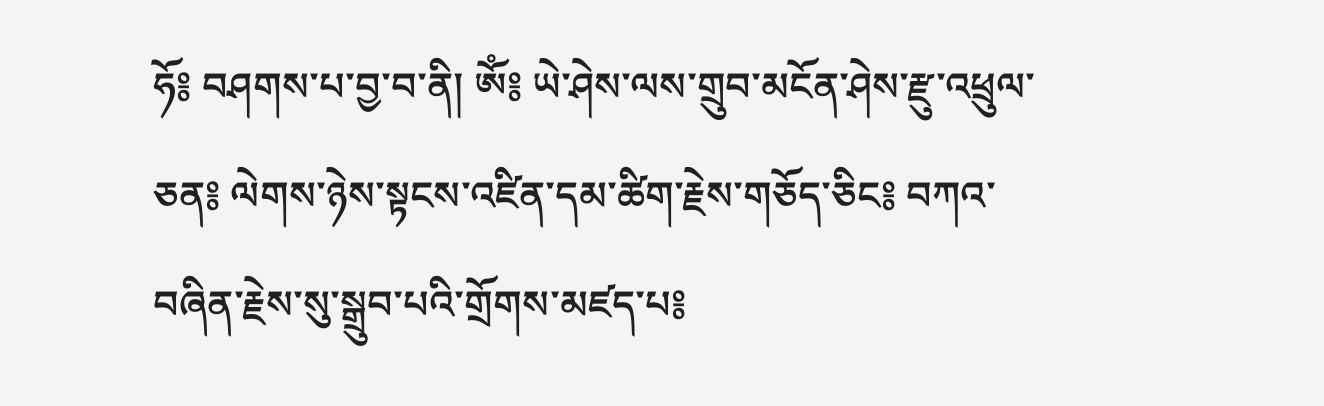ཧོ༔ བཤགས་པ་བྱ་བ་ནི། ཨོཾ༔ ཡེ་ཤེས་ལས་གྲུབ་མངོན་ཤེས་རྫུ་འཕྲུལ་ཅན༔ ལེགས་ཉེས་སྟངས་འཛིན་དམ་ཚིག་རྗེས་གཅོད་ཅིང༔ བཀའ་བཞིན་རྗེས་སུ་སྒྲུབ་པའི་གྲོགས་མཛད་པ༔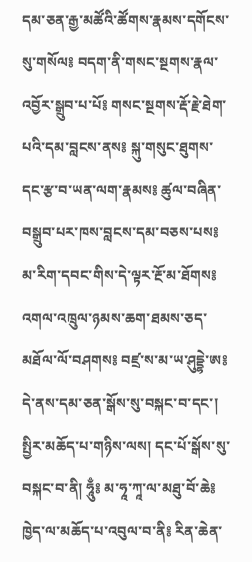དམ་ཅན་རྒྱ་མཚོའི་ཚོགས་རྣམས་དགོངས་སུ་གསོལ༔ བདག་ནི་གསང་སྔགས་རྣལ་འབྱོར་སྒྲུབ་པ་པོ༔ གསང་སྔགས་རྡོ་རྗེ་ཐེག་པའི་དམ་བླངས་ནས༔ སྐུ་གསུང་ཐུགས་དང་རྩ་བ་ཡན་ལག་རྣམས༔ ཚུལ་བཞིན་བསྒྲུབ་པར་ཁས་བླངས་དམ་བཅས་པས༔ མ་རིག་དབང་གིས་དེ་ལྟར་རྔོ་མ་ཐོགས༔ འགལ་འཁྲུལ་ཉམས་ཆག་ཐམས་ཅད་མཐོལ་ལོ་བཤགས༔ བཛྲ་ས་མ་ཡ་ཤུདྡྷེ་ཨ༔ དེ་ནས་དམ་ཅན་སྒོས་སུ་བསྐང་བ་དང་། སྤྱིར་མཆོད་པ་གཉིས་ལས། དང་པོ་སྒོས་སུ་བསྐང་བ་ནི། ཧཱུྃ༔ མ་ཧཱ་ཀཱ་ལ་མཐུ་བོ་ཆེ༔ ཁྱེད་ལ་མཆོད་པ་འབུལ་བ་ནི༔ རིན་ཆེན་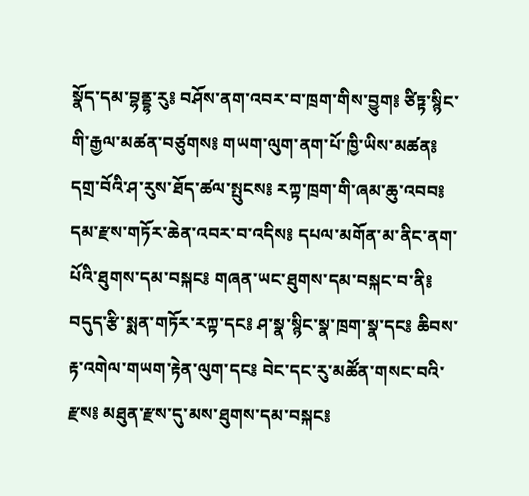སྣོད་དམ་བྷནྡྷ་རུ༔ བཤོས་ནག་འབར་བ་ཁྲག་གིས་བྱུག༔ ཙིཏྟ་སྙིང་གི་རྒྱལ་མཚན་བཙུགས༔ གཡག་ལུག་ནག་པོ་ཁྱི་ཡིས་མཚན༔ དགྲ་བོའི་ཤ་རུས་ཐོད་ཚལ་སྤུངས༔ རཀྟ་ཁྲག་གི་ཞམ་ཆུ་འབབ༔ དམ་རྫས་གཏོར་ཆེན་འབར་བ་འདིས༔ དཔལ་མགོན་མ་ནིང་ནག་པོའི་ཐུགས་དམ་བསྐང༔ གཞན་ཡང་ཐུགས་དམ་བསྐང་བ་ནི༔ བདུད་རྩི་སྨན་གཏོར་རཀྟ་དང༔ ཤ་སྣ་སྙིང་སྣ་ཁྲག་སྣ་དང༔ ཆིབས་རྟ་འགེལ་གཡག་རྟེན་ལུག་དང༔ བེང་དང་རུ་མཚོན་གསང་བའི་རྫས༔ མཐུན་རྫས་དུ་མས་ཐུགས་དམ་བསྐང༔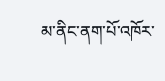མ་ནིང་ནག་པོ་འཁོར་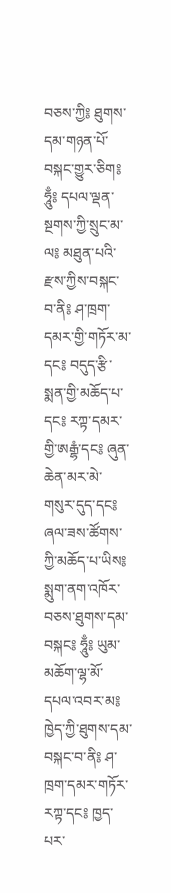བཅས་ཀྱི༔ ཐུགས་དམ་གཉན་པོ་བསྐང་གྱུར་ཅིག༔ ཧཱུྃ༔ དཔལ་ལྡན་སྔགས་ཀྱི་སྲུང་མ་ལ༔ མཐུན་པའི་རྫས་ཀྱིས་བསྐང་བ་ནི༔ ཤ་ཁྲག་དམར་གྱི་གཏོར་མ་དང༔ བདུད་རྩི་སྨན་གྱི་མཆོད་པ་དང༔ རཀྟ་དམར་གྱི་ཨརྒྷཾ་དང༔ ཞུན་ཆེན་མར་མེ་གསུར་དུད་དང༔ ཞལ་ཟས་ཚོགས་ཀྱི་མཆོད་པ་ཡིས༔ སྨུག་ནག་འཁོར་བཅས་ཐུགས་དམ་བསྐང༔ ཧཱུྃ༔ ཡུམ་མཆོག་ལྷ་མོ་དཔལ་འབར་མ༔ ཁྱེད་ཀྱི་ཐུགས་དམ་བསྐང་བ་ནི༔ ཤ་ཁྲག་དམར་གཏོར་རཀྟ་དང༔ ཁྱད་པར་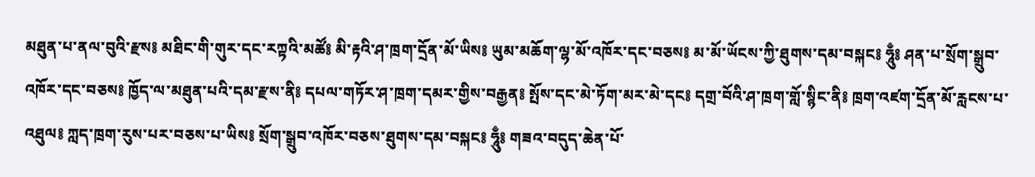མཐུན་པ་ནལ་བུའི་རྫས༔ མཐིང་གི་གུར་དང་རཀྟའི་མཚོ༔ མི་རྟའི་ཤ་ཁྲག་དྲོན་མོ་ཡིས༔ ཡུམ་མཆོག་ལྷ་མོ་འཁོར་དང་བཅས༔ མ་མོ་ཡོངས་ཀྱི་ཐུགས་དམ་བསྐང༔ ཧཱུྃ༔ ཤན་པ་སྲོག་སྒྲུབ་འཁོར་དང་བཅས༔ ཁྱོད་ལ་མཐུན་པའི་དམ་རྫས་ནི༔ དཔལ་གཏོར་ཤ་ཁྲག་དམར་གྱིས་བརྒྱན༔ སྤོས་དང་མེ་ཏོག་མར་མེ་དང༔ དགྲ་བོའི་ཤ་ཁྲག་གློ་སྙིང་ནི༔ ཁྲག་འཛག་དྲོན་མོ་རླངས་པ་འཐུལ༔ ཀླད་ཁྲག་རུས་པར་བཅས་པ་ཡིས༔ སྲོག་སྒྲུབ་འཁོར་བཅས་ཐུགས་དམ་བསྐང༔ ཧཱུྃ༔ གཟའ་བདུད་ཆེན་པོ་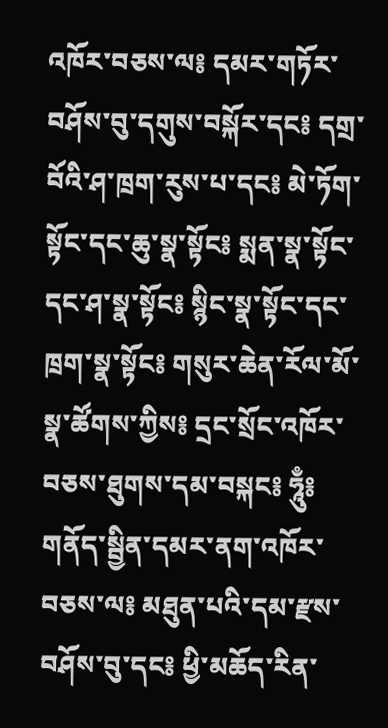འཁོར་བཅས་ལ༔ དམར་གཏོར་བཤོས་བུ་དགུས་བསྐོར་དང༔ དགྲ་བོའི་ཤ་ཁྲག་རུས་པ་དང༔ མེ་ཏོག་སྟོང་དང་ཆུ་སྣ་སྟོང༔ སྨན་སྣ་སྟོང་དང་ཤ་སྣ་སྟོང༔ སྙིང་སྣ་སྟོང་དང་ཁྲག་སྣ་སྟོང༔ གསུར་ཆེན་རོལ་མོ་སྣ་ཚོགས་ཀྱིས༔ དྲང་སྲོང་འཁོར་བཅས་ཐུགས་དམ་བསྐང༔ ཧཱུྃ༔ གནོད་སྦྱིན་དམར་ནག་འཁོར་བཅས་ལ༔ མཐུན་པའི་དམ་རྫས་བཤོས་བུ་དང༔ ཕྱི་མཆོད་རིན་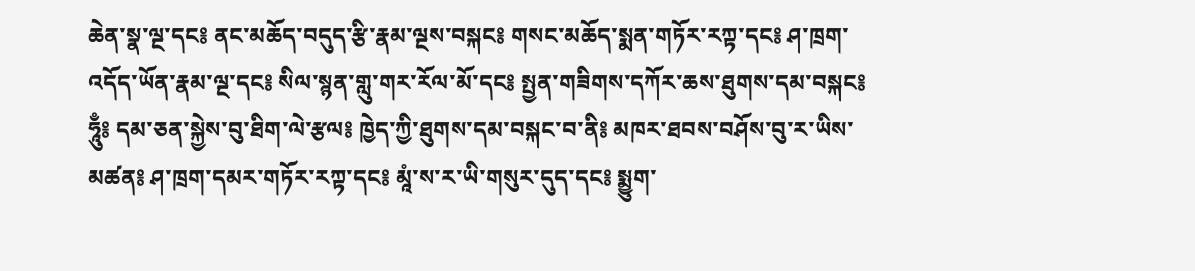ཆེན་སྣ་ལྔ་དང༔ ནང་མཆོད་བདུད་རྩི་རྣམ་ལྔས་བསྐང༔ གསང་མཆོད་སྨན་གཏོར་རཀྟ་དང༔ ཤ་ཁྲག་འདོད་ཡོན་རྣམ་ལྔ་དང༔ སིལ་སྙན་གླུ་གར་རོལ་མོ་དང༔ སྤྱན་གཟིགས་དཀོར་ཆས་ཐུགས་དམ་བསྐང༔ ཧཱུྃ༔ དམ་ཅན་སྐྱེས་བུ་ཐིག་ལེ་རྩལ༔ ཁྱེད་ཀྱི་ཐུགས་དམ་བསྐང་བ་ནི༔ མཁར་ཐབས་བཤོས་བུ་ར་ཡིས་མཚན༔ ཤ་ཁྲག་དམར་གཏོར་རཀྟ་དང༔ མཱཾ་ས་ར་ཡི་གསུར་དུད་དང༔ སྨྱུག་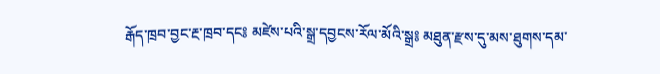རྒོད་ཁྲབ་བྱང་རྔ་ཁྲབ་དང༔ མཛེས་པའི་སྒྲ་དབྱངས་རོལ་མོའི་སྒྲ༔ མཐུན་རྫས་དུ་མས་ཐུགས་དམ་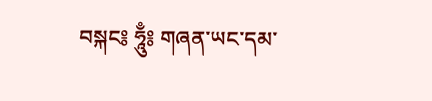བསྐང༔ ཧཱུྃ༔ གཞན་ཡང་དམ་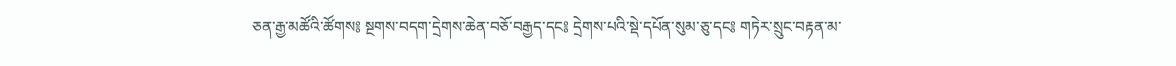ཅན་རྒྱ་མཚོའི་ཚོགས༔ སྔགས་བདག་དྲེགས་ཆེན་བཅོ་བརྒྱད་དང༔ དྲེགས་པའི་སྡེ་དཔོན་སུམ་ཅུ་དང༔ གཏེར་སྲུང་བརྟན་མ་